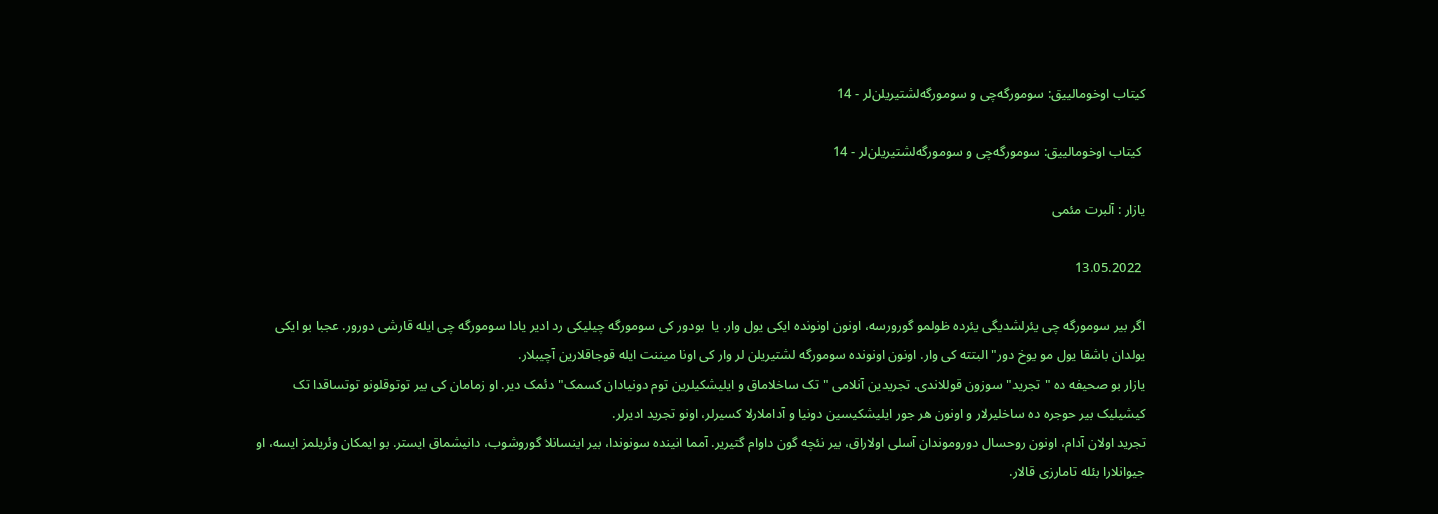کیتاب اوخومالییق: سومورگه‌چی و سومورگه‌لشتیریلن‌لر - 14

 کیتاب اوخومالییق: سومورگه‌چی و سومورگه‌لشتیریلن‌لر - 14

یازار : آلبرت مئمی

 13.05.2022

اگر بیر سومورگه چی یئرلشدیگی یئرده ظولمو گورورسه، اونون اونونده ایکی یول وار. یا  بودور کی سومورگه چیلیکی رد ادیر یادا سومورگه چی ایله قارشی دورور. عجبا بو ایکی یولدان باشقا یول مو یوخ دور" البتته کی وار. اونون اونونده سومورگه لشتیریلن لر وار کی اونا میننت ایله قوجاقلارین آچیبلار.
یازار بو صحیفه ده "تجرید" سوزون قوللاندی. تجریدین آنلامی "تک ساخلاماق و ایلیشکیلرین توم دونیادان کسمک" دئمک دیر. او زمامان کی بیر توتوقلونو توتساقدا تک کیشیلیک بیر حوجره ده ساخلیرلار و اونون هر جور ایلیشکیسین دونیا و آداملارلا کسیرلر، اونو تجرید ادیرلر.
تجرید اولان آدام، اونون روحسال دوروموندان آسلی اولاراق، بیر نئچه گون داوام گتیریر. آمما انینده سونوندا، بیر اینسانلا گوروشوب، دانیشماق ایستر. بو ایمکان وئریلمز ایسه، او جیوانلارا بئله تامارزی قالار.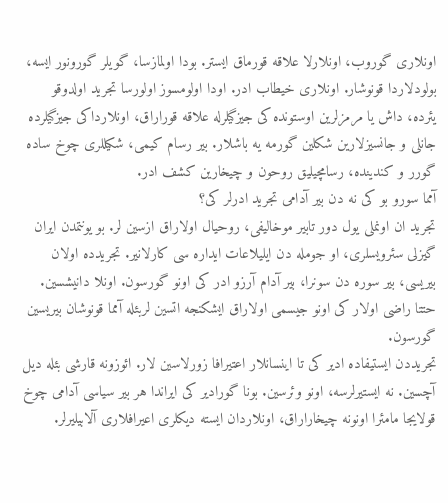اونلاری گوروب، اونلارلا علاقه قورماق ایستر. بودا اولمازسا، گویلر گورونور ایسه، بولودلاردا قونوشار. اونلاری خیطاب ادر. اودا اولومسوز اولورسا تجرید اولدوقو یئرده، داش یا مرمزلرین اوستونده کی جیزگیلرله علاقه قوراراق، اونلارداکی جیزگیلرده جانلی و جانسیزلارین شکلین گورمه یه باشلار. بیر رسام کیمی، شکیللری چوخ ساده گورر و کندینده، رسامچیلیق روحون و چیخارین کشف ادر.
آمما سورو بو کی نه دن بیر آدامی تجرید ادرلر کی؟
تجرید ان اونملی یول دور تابیر موخالیفی، روحیال اولاراق ازسین لر. بو یونتمدن ایران گیزلی سئرویسلری، او جومله دن ایلیلاعات ایداره سی کارلانیر. تجریدده اولان بیریسی، بیر سوره دن سونرا، بیر آدام آرزو ادر کی اونو گورسون. اونلا دانیشسین. حتتا راضی اولار کی اونو جیسمی اولاراق ایشکنجه اتسین لربئله آمما قونوشان بیریسین گورسون.
تجریددن ایستیفاده ادیر کی تا اینسانلار اعتیرافا زورلاسین لار. ائوزونه قارشی بئله دیل آچسین. نه ایستیرلرسه، اونو وئرسین. بونا گورادیر کی ایراندا هر بیر سیاسی آدامی چوخ قولایجا مامئرا اونونه چیخاراراق، اونلاردان ایسته دیکلری اعیرافلاری آلابیلیرلر.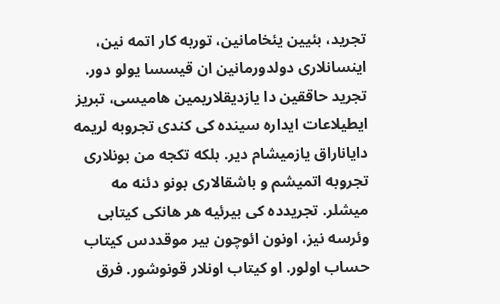تجرید، بئیین یئخامانین، توربه کار اتمه نین، اینسانلاری دولدورمانین ان قیسسا یولو دور. تجرید حاققین دا یازدیقلاریمین هامیسی، تبریز ایطیلاعات ایداره سینده کی کندی تجروبه لریمه دایاناراق یازمیشام دیر. بلکه تکجه من بونلاری تجروبه اتمیشم و باشقالاری بونو دئنه مه میشلر. تجریدده کی بیرئیه هر هانکی کیتابی وئرسه نیز، اونون ائوچون بیر موقددس کیتاب حساب اولور. او کیتاب اونلار قونوشور. فرق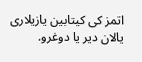اتمز کی کیتابین یازیلاری یالان دیر یا دوغرو.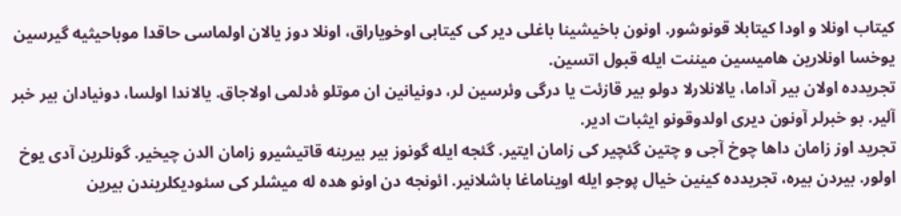کیتاب اونلا و اودا کیتابلا قونوشور. اونون باخیشینا باغلی دیر کی کیتابی اوخویاراق، اونلا دوز یالان اولماسی حاقدا موباحیثیه گیرسین یوخسا اونلارین هامیسین میننت ایله قبول اتسین.
تجریدده اولان بیر آداما، یالانلارلا دولو بیر قازئت یا درگی وئرسین لر، دونیانین ان موتلو ۀدلمی اولاجاق. یالاندا اولسا، دونیادان بیر خبر آلیر. بو خبرلر آونون دیری اولدوقونو ایثبات ادیر.
تجرید اوز زامان داها چوخ آجی و چتین گئچیر کی زامان ایتیر. گئجه ایله گونوز بیر بیرینه قاتیشیرو زامان الدن چیخیر. گونلرین آدی یوخ اولور. بیردن بیره، تجریدده کینین خیال پوجو ایله اویناماغا باشلانیر. ائونجه دن اونو هده له میشلر کی سئودیکلریندن بیرین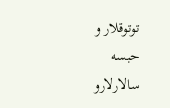توتوقلار و حبسه سالارلارو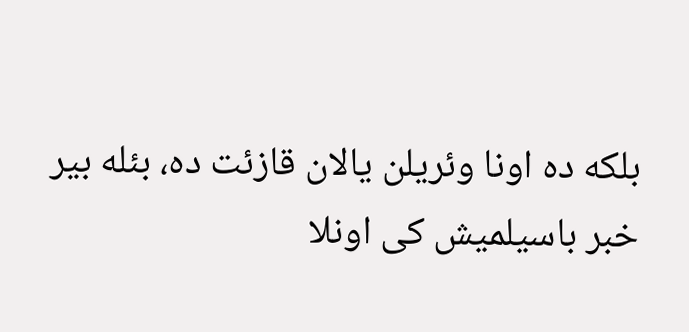بلکه ده اونا وئریلن یالان قازئت ده، بئله بیر خبر باسیلمیش کی اونلا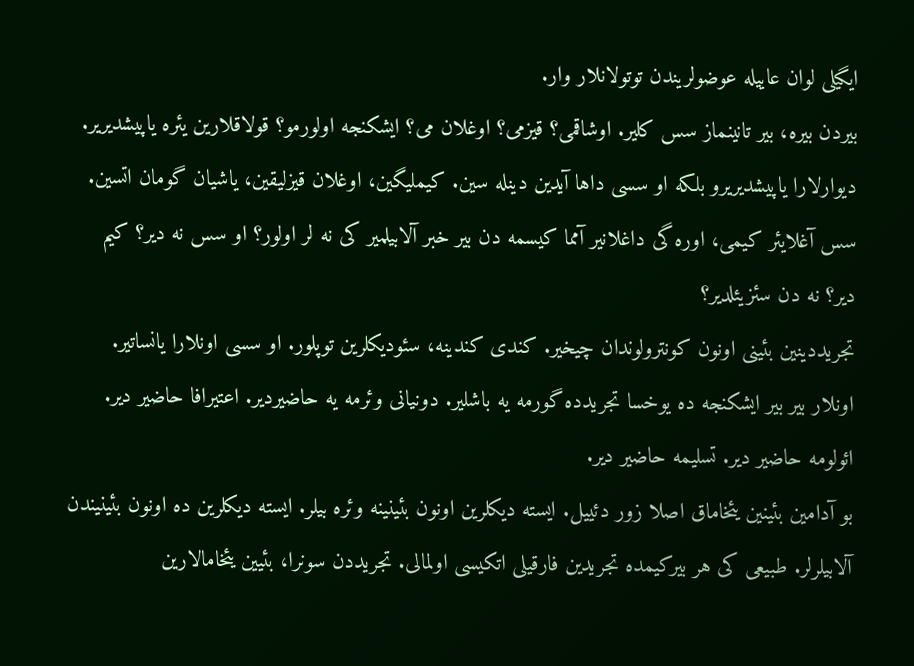ایگیلی لوان عاییله عوضولریندن توتولانلار وار.
بیردن بیره، بیر تانینماز سس کلیر. اوشاقمی؟ قیزمی؟ اوغلان می؟ ایشکنجه اولورمو؟ قولاقلارین یئره یاپیشدیریر. دیوارلارا یاپیشدیریرو بلکه او سسی داها آیدین دینله سین. کیملیگین، اوغلان قیزلیقین، یاشیان گومان اتسین. سس آغلایئر کیمی، اوره گی داغلانیر آمما کیسمه دن بیر خبر آلابیلمیر کی نه لر اولور؟ او سس نه دیر؟ کیم دیر؟ نه دن سئزیئلدیر؟
تجریددینین بئینی اونون کونترولوندان چیخیر. کندی کندینه، سئودیکلرین توپلور. او سسی اونلارا یانساتیر. اونلار بیر بیر ایشکنجه ده یوخسا تجریدده گورمه یه باشلیر. دونیانی وئرمه یه حاضیردیر. اعتیرافا حاضیر دیر. ائولومه حاضیر دیر. تسلیمه حاضیر دیر.
بو آدامین بئینین یئخاماق اصلا زور دئییل. ایسته دیکلرین اونون بئینینه وئره بیلر. ایسته دیکلرین ده اونون بئینیندن آلابیلرلر. طبیعی کی هر بیرکیمده تجریدین فارقیلی اتکیسی اولمالی. تجریددن سونرا، بئیین یئخامالارین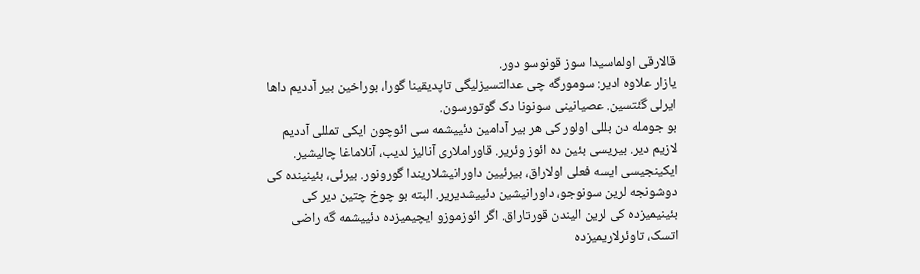قالارقی اولماسیدا سوز قونوسو دور.
یازار علاوه ادیر: سومورگه چی عدالتسیزلیگی تاپدیقینا گورا، بوراخین بیر آددیم داها ایرلی گئتسین. عصیانینی سونونا دک گوتورسون.
بو جومله دن بللی اولور کی هر بیر آدامین دئییشمه سی ائوچون ایکی تمللی آددیم لازیم دیر. بیریسی بئین ده ائوز وئریر. قاوراملاری آنالیز لدیب، آنلاماغا چالیشیر. ایکینجیسی ایسه فعلی اولاراق، بیرئیین داورانیشلاریندا گورونور. بیرئی، بئینینده کی دوشونجه لرین سونوجو، داورانیشین دئییشدیریر. البته بو چوخ چتین دیر کی بئینیمیزده کی لرین الیندن قورتاراق. اگر ائوزموزو ایچیمیزده دئییشمه گه راضی اتسک، تاوئرلاریمیزده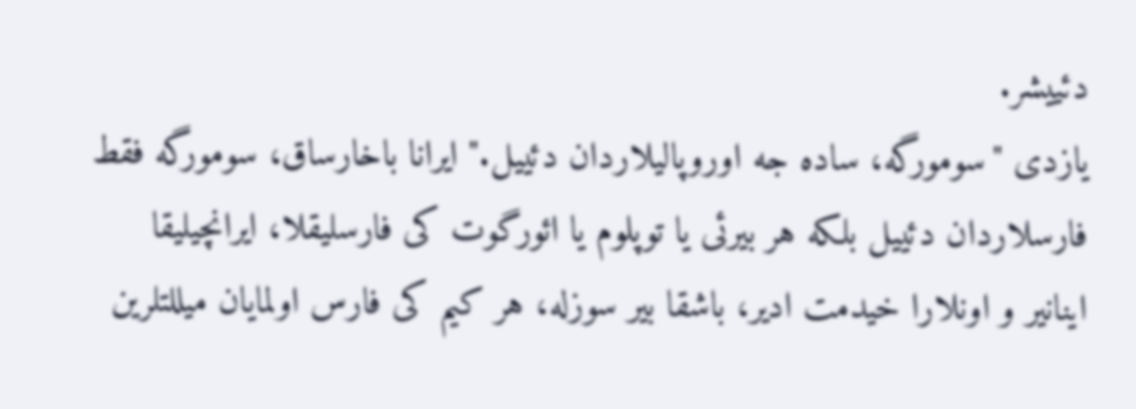دئییشر.
یازدی "سومورگه، ساده جه اوروپالیلاردان دئییل." ایرانا باخارساق، سومورگه فقط فارسلاردان دئییل بلکه هر بیرئی یا توپلوم یا ائورگوت کی فارسلیقلا، ایرانچیلیقا اینانیر و اونلارا خیدمت ادیر، باشقا بیر سوزله، هر کیم کی فارس اولمایان میللتلرین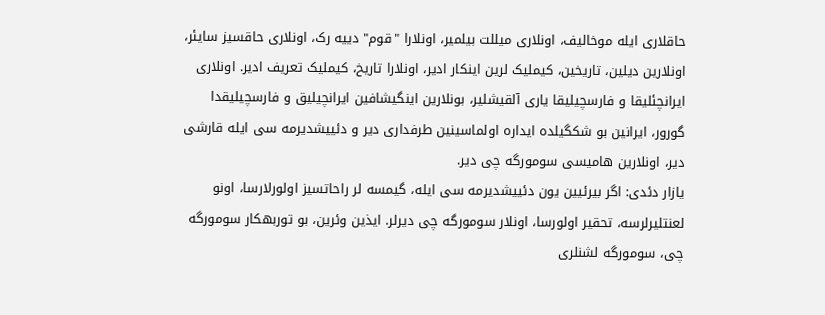حاقلاری ایله موخالیف، اونلاری میللت بیلمیر، اونلارا "قوم" دییه رک، اونلاری حاقسیز سایئر، اونلارین دیلین، تاریخین، کیملیک لرین اینکار ادیر، اونلارا تاریخ، کیملیک تعریف ادیر. اونلاری ایرانچئلیقا و فارسچیلیقا یاری آلقیشلیر، بونلارین اینگیشافین ایرانچیلیق و فارسچیلیقدا گورور، ایرانین بو شکگیلده ایداره اولماسینین طرفداری دیر و دئییشدیرمه سی ایله قارشی دیر، اونلارین هامیسی سومورگه چی دیر.
یازار دئدی: اگر بیرئیین یون دئییشدیرمه سی ایله، گیمسه لر راحاتسیز اولورلارسا، اونو لعنتلیرلرسه، تحقیر اولورسا، اونلار سومورگه چی دیرلر. ایذین وئرین، بو توربهکار سومورگه چی، سومورگه لشنلری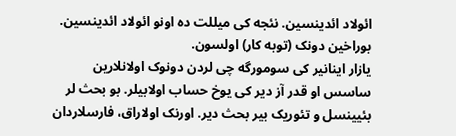ائولاد ائدینسین. نئجه کی میللت ده اونو ائولاد ائدینسین. بوراخین دونک (توبه کار) اولسون.
یازار اینانیر کی سومورگه چی لردن دونوک اولانلارین ساسس او قدر آز دیر کی یوخ حساب اولابیلر. بو بحث لر بئیینسل و تئوریک بیر بحث دیر. اورنک اولاراق، فارسلاردان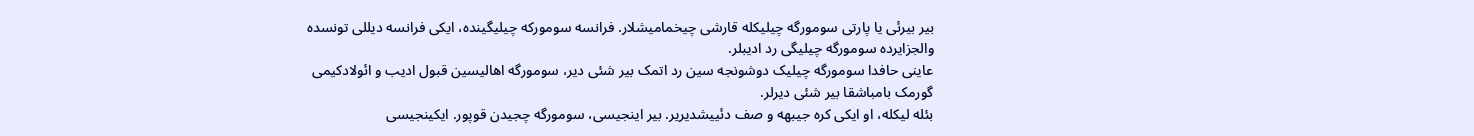بیر بیرئی یا پارتی سومورگه چیلیکله قارشی چیخمامیشلار. فرانسه سومورکه چیلیگینده، ایکی فرانسه دیللی تونسده والجزایرده سومورگه چیلیگی رد ادیبلر.
عاینی حافدا سومورگه چیلیک دوشونجه سین رد اتمک بیر شئی دیر، سومورگه اهالیسین قبول ادیب و ائولادکیمی گورمک بامباشقا بیر شئی دیرلر.
بئله لیکله، او ایکی کره جیبهه و صف دئییشدیریر. بیر اینجیسی، سومورگه چجیدن قوپور. ایکینجیسی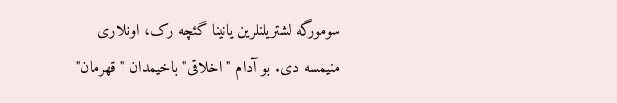سومورگه لشتریلنلرین یانینا گئچه رک، اونلاری منیمسه دی. بو آدام "اخلاقی" باخیمدان "قهرمان"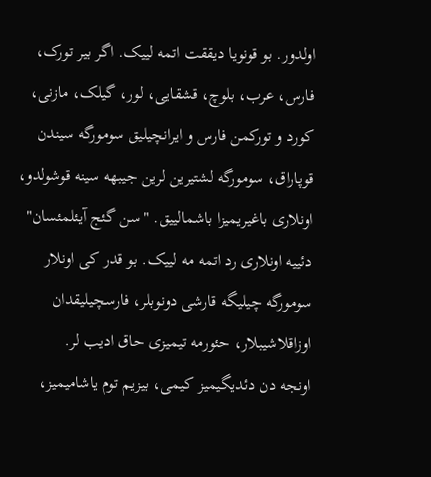اولدور. بو قونویا دیققت اتمه لییک. اگر بیر تورک، فارس، عرب، بلوچ، قشقایی، لور، گیلک، مازنی، کورد و تورکمن فارس و ایرانچیلیق سومورگه سیندن قوپاراق، سومورگه لشتیرین لرین جیبهه سینه قوشولدو، اونلاری باغیریمیزا باشمالییق. "سن گئج آیئلمئسان" دئییه اونلاری رد اتمه مه لییک. بو قدر کی اونلار سومورگه چیلیگه قارشی دونوبلر، فارسچیلیقدان اوزاقلاشیبلار، حئورمه تیمیزی حاق ادیب لر.
اونجه دن دئدیگیمیز کیمی، بیزیم توم یاشامیمیز،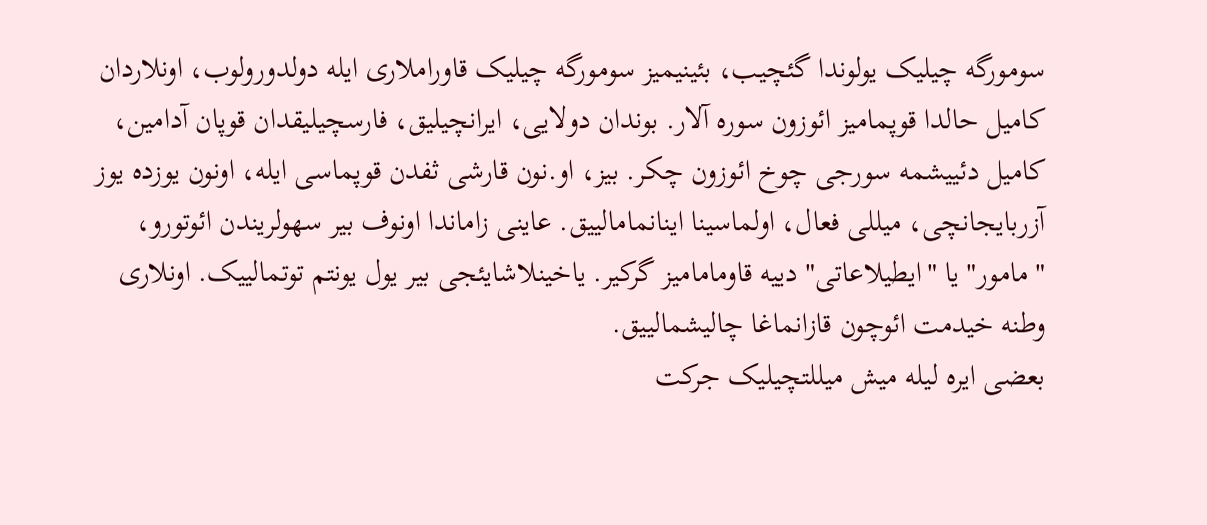سومورگه چیلیک یولوندا گئچیب، بئینیمیز سومورگه چیلیک قاوراملاری ایله دولدورولوب، اونلاردان کامیل حالدا قوپمامیز ائوزون سوره آلار. بوندان دولایی، ایرانچیلیق، فارسچیلیقدان قوپان آدامین، کامیل دئییشمه سورجی چوخ ائوزون چکر. بیز، او.نون قارشی ثفدن قوپماسی ایله، اونون یوزده یوز آزربایجانچی، میللی فعال، اولماسینا اینانمامالییق. عاینی زاماندا اونوف بیر سهولریندن ائوتورو، "مامور" یا "ایطیلاعاتی" دییه قاومامامیز گرکیر. یاخینلاشایئجی بیر یول یونتم توتمالییک. اونلاری وطنه خیدمت ائوچون قازانماغا چالیشمالییق.
بعضی ایره لیله میش میللتچیلیک جرکت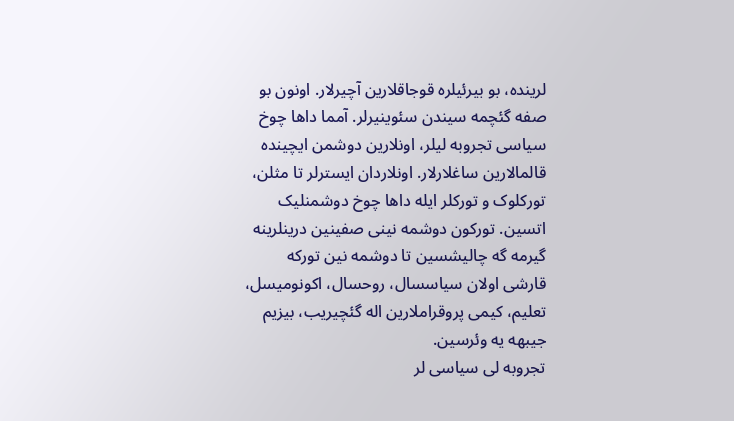لرینده، بو بیرئیلره قوجاقلارین آچیرلار. اونون بو صفه گئچمه سیندن سئوینیرلر. آمما داها چوخ سیاسی تجروبه لیلر، اونلارین دوشمن ایچینده قالمالارین ساغلارلار. اونلاردان ایسترلر تا مثلن، تورکلوک و تورکلر ایله داها چوخ دوشمنلیک اتسین. تورکون دوشمه نینی صفینین درینلرینه گیرمه گه چالیشسین تا دوشمه نین تورکه قارشی اولان سیاسسال، روحسال، اکونومیسل، تعلیم، کیمی پروقراملارین اله گئچیریب، بیزیم جیبهه یه وئرسین.
تجروبه لی سیاسی لر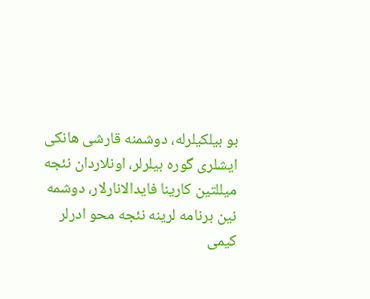بو بیلکیلرله، دوشمنه قارشی هانکی ایشلری گوره بیلرلر، اونلاردان نئجه میللتین کارینا فایدالانارلار، دوشمه نین برنامه لرینه نئجه محو ادرلر کیمی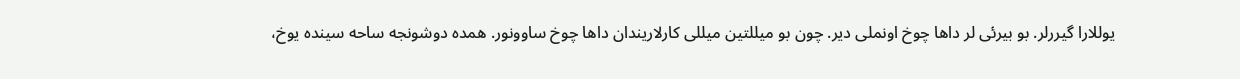یوللارا گیررلر. بو بیرئی لر داها چوخ اونملی دیر. چون بو میللتین میللی کارلاریندان داها چوخ ساوونور. همده دوشونجه ساحه سینده یوخ،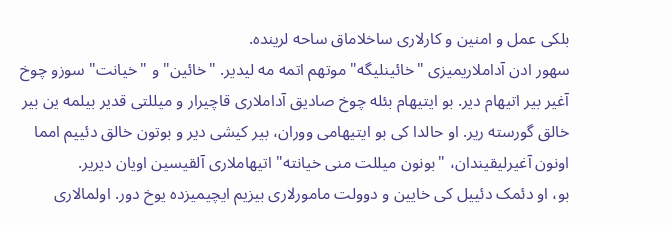بلکی عمل و امنین و کارلاری ساخلاماق ساحه لرینده.
سهور ادن آداملاریمیزی "خائینلیگه" موتهم اتمه مه لیدیر. "خائین" و "خیانت" سوزو چوخ آغیر بیر اتیهام دیر. بو ایتیهام بئله چوخ صادیق آداملاری قاچیرار و میللتی قدیر بیلمه ین بیر خالق گورسته ریر. او حالدا کی بو ایتیهامی ووران، بیر کیشی دیر و بوتون خالق دئییم امما اونون آغیرلیقیندان، "بونون میللت منی خیانته" اتیهاملاری آلقیسین اویان دیریر.
بو، او دئمک دئییل کی خایین و دوولت مامورلاری بیزیم ایچیمیزده یوخ دور. اولمالاری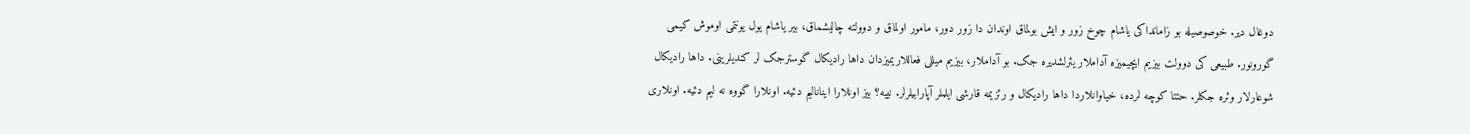دوغال دیر. خوصوصیله بو زامانداکی یاشام چوخ زور و ایش بولماق اوندان دا زور دور، مامور اولماق و دوولته چالیشماق، بیر یاشام یول یونتمی اوموش کیمی گورونور. طبیعی کی دوولت بیزیم ایچیمیزه آداملار یئرلشدیره جک. بو آداملار، بیزیم میللی فعاللاریمیزدان داها رادیکال گوسترجک لر کندیلرینی. داها رادیکال شوعارلار وئره جکلر. حتتا کوچه لرده، خیاوانلاردا داها رادیکال و رئزیمه قارشی ایلملر آپارابیلرلر. نییه؟ بیز اونلارا اینانالیم دئیه. اونلارا گووه نه لیم دئیه. اونلاری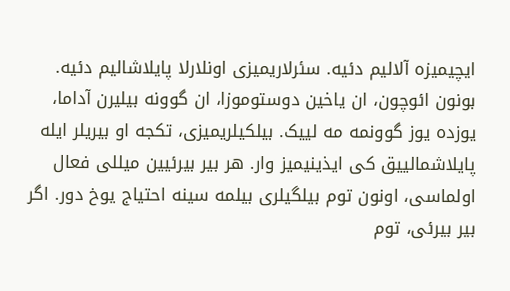ایچیمیزه آلالیم دئیه. سئرلاریمیزی اونلارلا پایلاشالیم دئیه.
بونون ائوچون، ان یاخین دوستوموزا، ان گوونه بیلیرن آداما، یوزده یوز گوونمه مه لییک. بیلکیلریمیزی، تکجه او بیریلر ایله پایلاشمالییق کی ایذینیمیز وار. هر بیر بیرئیین میللی فعال اولماسی، اونون توم بیلگیلری بیلمه سینه احتیاج یوخ دور. اگر بیر بیرئی، توم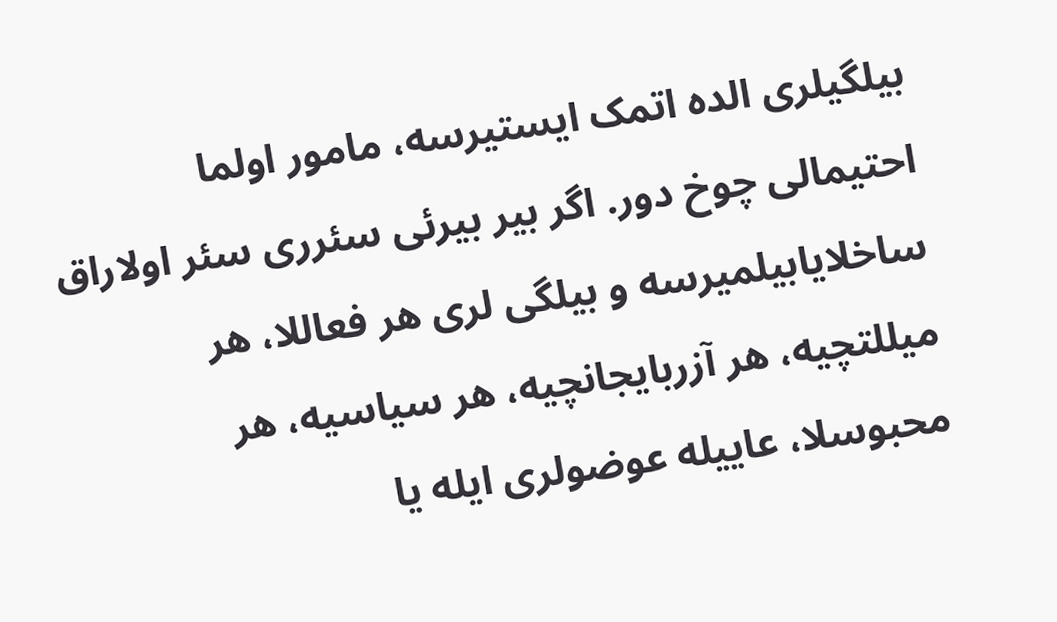بیلگیلری الده اتمک ایستیرسه، مامور اولما احتیمالی چوخ دور. اگر بیر بیرئی سئرری سئر اولاراق ساخلایابیلمیرسه و بیلگی لری هر فعاللا، هر میللتچیه، هر آزربایجانچیه، هر سیاسیه، هر محبوسلا، عاییله عوضولری ایله یا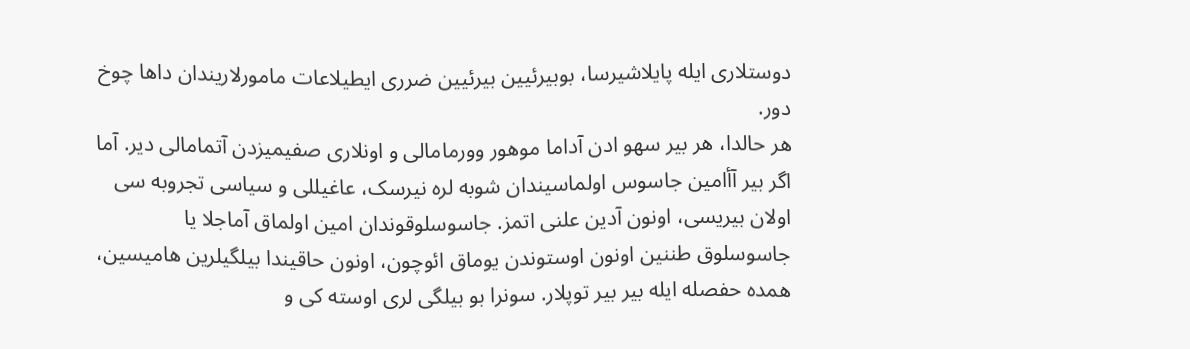دوستلاری ایله پایلاشیرسا، بوبیرئیین بیرئیین ضرری ایطیلاعات مامورلاریندان داها چوخ دور.
هر حالدا، هر بیر سهو ادن آداما موهور وورمامالی و اونلاری صفیمیزدن آتمامالی دیر. آما اگر بیر آأامین جاسوس اولماسیندان شوبه لره نیرسک، عاغیللی و سیاسی تجروبه سی اولان بیریسی، اونون آدین علنی اتمز. جاسوسلوقوندان امین اولماق آماجلا یا جاسوسلوق طننین اونون اوستوندن یوماق ائوچون، اونون حاقیندا بیلگیلرین هامیسین، همده حفصله ایله بیر بیر توپلار. سونرا بو بیلگی لری اوسته کی و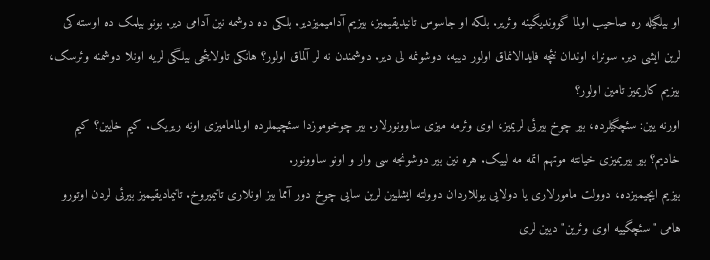او بیلگیله ره صاحیب اولما گووندیگینه وئریر. بلکه او جاسوس تانیدیقیمیز، بیزیم آدامیمیزدیر. بلکی ده دوشمه نین آدامی دیر. بونو بیلمک ده اوسته کی لرین ایشی دیر. سونرا، اوندان نئچه فایدالانماق اولور دییه، دوشونمه لی دیر. دوشمندن نه لر آلماق اولور؟ هانکی تاولایئجی بیلگی لریه اونلا دوشمنه وئرسک، بیزیم کاریمیز تامین اولور؟
اورنه یین: سئچگیلرده، بیر چوخ بیرئی لریمیز، اوی وئرمه میزی ساوونورلار. بیر چوخوموزدا سئچیملرده اولمامامیزی اونه ریریک. کیم خایین؟ کیم خادیم؟ بیر بیریمیزی خیانته موتهم اتمه مه لییک. هره نین بیر دوشونجه سی وار و اونو ساوونور.
بیزیم ایچیمیزده، دوولت مامورلاری یا دولایی یوللاردان دوولته ایشلیین لرین سایی چوخ دور آمما بیز اونلاری تانیمیروخ. تانیمادیقیمیز بیرئی لردن اوتورو هامی "سئچگییه اوی وئرین" دیین لری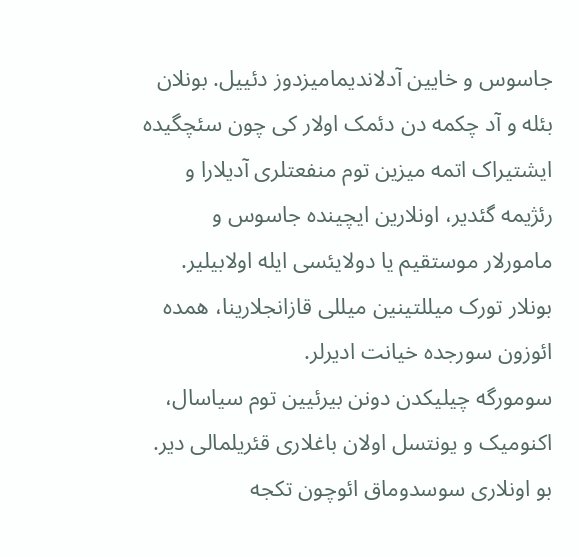جاسوس و خایین آدلاندیمامیزدوز دئییل. بونلان بئله و آد چکمه دن دئمک اولار کی چون سئچگیده ایشتیراک اتمه میزین توم منفعتلری آدیلارا و رئژیمه گئدیر، اونلارین ایچینده جاسوس و مامورلار موستقیم یا دولایئسی ایله اولابیلیر. بونلار تورک میللتینین میللی قازانجلارینا، همده ائوزون سورجده خیانت ادیرلر.
سومورگه چیلیکدن دونن بیرئیین توم سیاسال، اکنومیک و یونتسل اولان باغلاری قئریلمالی دیر. بو اونلاری سوسدوماق ائوچون تکجه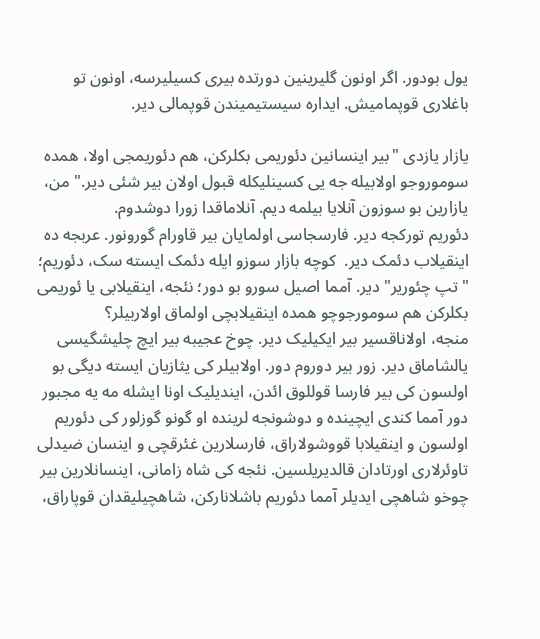یول بودور. اگر اونون گلیرینین دورتده بیری کسیلیرسه، اونون تو باغلاری قوپمامیش. ایداره سیستیمیندن قوپمالی دیر.

یازار یازدی "بیر اینسانین دئوریمی بکلرکن، هم دئوریمجی اولا، همده سوموروجو اولابیله جه یی کسینلیکله قبول اولان بیر شئی دیر." من، یازارین بو سوزون آنلایا بیلمه دیم. آنلاماقدا زورا دوشدوم.
دئوریم تورکجه دیر. فارسجاسی اولمایان بیر قاورام گورونور. عربجه ده اینقیلاب دئمک دیر.  کوچه بازار سوزو ایله دئمک ایسته سک، دئوریم؛ "تپ چئوریر" دیر. آمما اصیل سورو بو دور؛ نئجه، اینقیلابی یا ئوریمی بکلرکن هم سومورجوچو همده اینقیلابچی اولماق اولاربیلر؟
منجه، اولاناقسیر بیر ایکیلیک دیر. چوخ عجیبه بیر ایچ چلیشگیسی یالشاماق دیر. زور بیر دوروم دور. اولابیلر کی یثازیان ایسته دیگی بو اولسون کی بیر فارسا قوللوق ائدن، ایندیلیک اونا ایشله مه یه مجبور دور آمما کندی ایچینده و دوشونجه لرینده او گونو گوزلور کی دئوریم اولسون و اینقیلابا قووشولاراق، فارسلارین غئرقچی و اینسان ضیدلی تاوئرلاری اورتادان قالدیریلسین. نئجه کی شاه زامانی، اینسانلارین بیر چوخو شاهچی ایدیلر آمما دئوریم باشلانارکن، شاهچیلیقدان قوپاراق،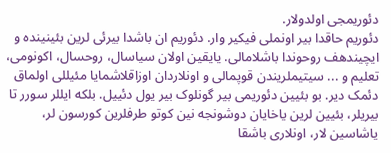دئوریمجی اولدولار.
دئوریم حاقدا بیر اونملی فیکیر وار. دئوریم ان باشدا بیرئی لرین بئینینده و ایچیندهف روحوندا باشلامالی. یایقین اولان سیاسال، روحسال، اکونومی، تعلیم و ... سیتیملریندن قوپمالی و اونلاردان اوزاقلاشمایا مئیللی اولماق دئمک دیر. بو بئیین دئوریمی بیر گونلوک بیر یول دئییل. بلکه ایللر سورر تا بیریلر، بئیین لرین یاخایان دوشونجه نین کوتو طرفلرین کورسون لر، یاشاسین لار، اونلاری باشقا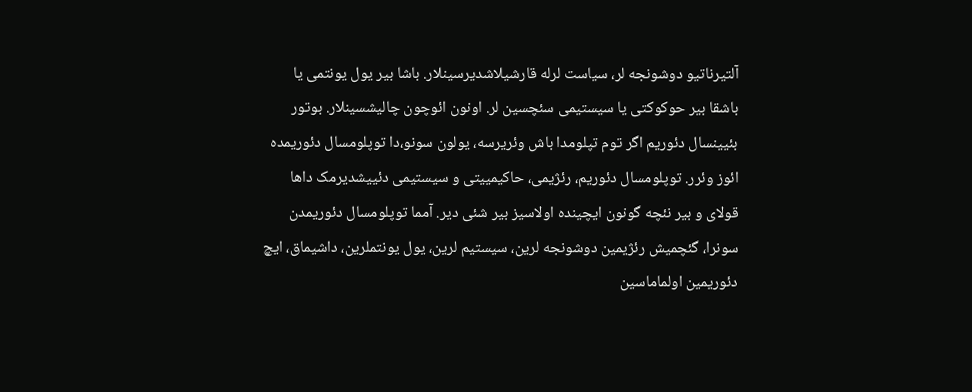آلتیرناتیو دوشونجه لر، سیاست لرله قارشیلاشدیرسینلار. باشا بیر یول یونتمی یا باشقا بیر حوکوکتی یا سیستیمی سئچسین لر. اونون ائوچون چالیشسینلار. بوتور بئیینسال دئوریم اگر توم تپلومدا باش وئریرسه، یولون سونو،دا توپلومسال دئوریمده ائوز وئرر. توپلومسال دئوریم، رئژیمی، حاکیمییتی و سیستیمی دئییشدیرمک داها قولای و بیر نئچه گونون ایچینده اولاسیز بیر شئی دیر. آمما توپلومسال دئوریمدن سونرا، گئچمیش رئژیمین دوشونجه لرین، سیستیم لرین، یول یونتملرین، داشیماق، ایچ دئوریمین اولماماسین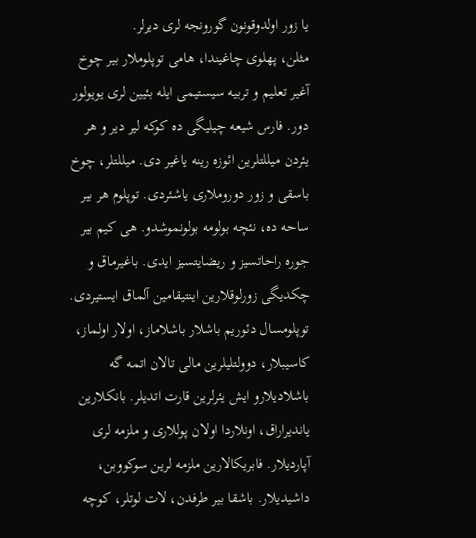یا زور اولدوقونون گورونجه لری دیرلر.
مثلن، پهلوی چاغیندا، هامی توپلوملار بیر چوخ آغیر تعلیم و تربیه سیستیمی ایله بئیین لری یویولور دور. فارس شیعه چیلیگی ده کوکه لیر دیر و هر یئردن میللتلرین ائوزه رینه یاغیر دی. میللتلر، چوخ باسقی و زور دوروملاری یاشئردی. توپلوم هر بیر ساحه ده، نئچه بولومه بولونموشدو. هی کیم بیر جوره راحاتسیز و ریضایتسیز ایدی. باغیرماق و چکدیگی زورلوقلارین اینتیقامین آلماق ایستیردی. توپلومسال دئوریم باشلار باشلاماز، اولار اولماز، کاسیبلار، دوولتلیلرین مالی تالان اتمه گه باشلادیلارو ایش یئرلرین قارت اتدیلر. بانکلارین یاندیراراق، اونلاردا اولان پوللاری و ملزمه لری آپاردیلار. فابریکالارین ملزمه لرین سوکووبن، داشیدیلار. باشقا بیر طرفدن، لات لوتلر، کوچه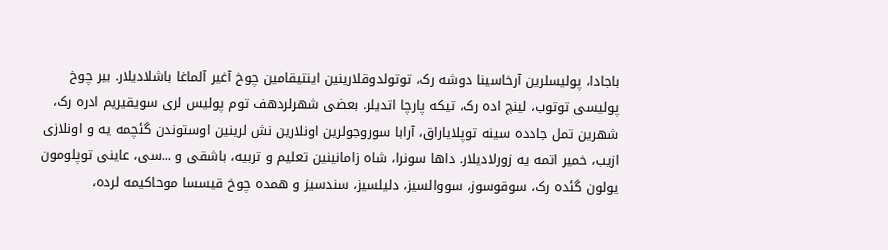باجادا، پولیسلرین آرخاسینا دوشه رک، توتولدوقلارینین اینتیقامین چوخ آغیر آلماغا باشلادیلار. بیر چوخ پولیسی توتوب، لینچ اده رک، تیکه پارچا اتدیلر. بعضی شهرلردهف توم پولیس لری سویقیریم ادره رک، شهرین تمل جادده سینه توپلایاراق، آرابا سوروجولرین اونلارین نش لرینین اوستوندن گئچمه یه و اونلازی ازیب، خمیر اتمه یه زورلادیلار. داها سونرا، شاه زامانینین تعلیم و تربیه، باشقی و ...سی، عاینی توپلومون یولون گئده رک، سوقوسوز، سووالسیز، دلیلسیز، سندسیز و همده چوخ قیسسا موحاکیمه لرده،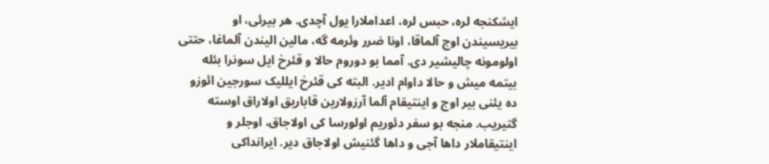ایشکنجه لره، حبس لره، اعداملارا یول آچدی. هر بیرئی، او بیریسیندن اوج آلماقا، اونا ضرر وئرمه گه، مالین الیندن آلماغا، حتتی اولومونه چالیشیر دی. آمما بو دوروم حالا و قئرخ ایل سونرا بئله بیتمه میش و حالا داوام ادیر. البته کی قئرخ ایللیک سورجین ائوزو ده یئنی بیر اوج و اینتیقام آلما آرزولارین قاباریق اولاراق اوسته گتیریب. منجه بو سفر دئوریم اولورسا کی اولاجاق، اوجلر و اینتیقاملار داها آجی و داها گئنیش اولاجاق دیر. ایرانداکی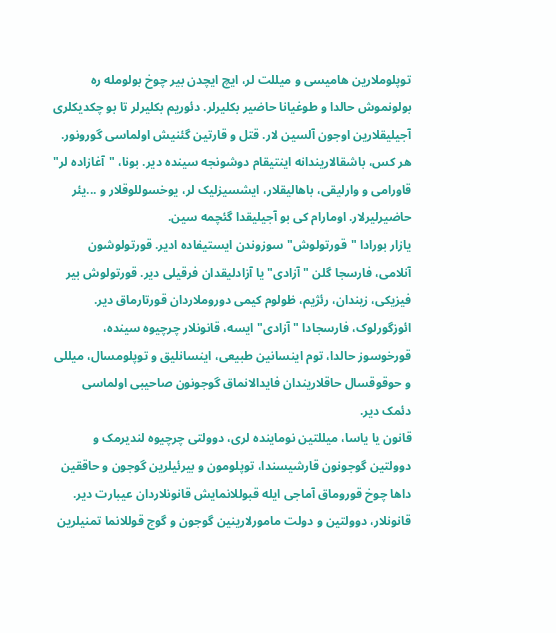توپلوملارین هامیسی و میللت لر، ایچ ایچدن بیر چوخ بولومله ره بولونموش حالدا و طوغیانا حاضیر بکلیرلر. دئوریم بکلیرلر تا بو چکدیکلری آجیلیقلارین اوجون آلسین لار. قتل و قارتین گئنیش اولماسی گورونور. هر کس، باشقالاریندانه اینتیقام دوشونجه سینده دیر. بونا، "آغازاده لر" قاورامی و وارلیقی، باهالیقلار، ایشسیزلیک لر، یوخسوللوقلار و ...یئر حاضیرلیرلار. اومارام کی بو آجیلیقدا گئچمه سین.
یازار بورادا "قورتولوش" سوزوندن ایستیفاده ادیر. قورتولوشون آنلامی، فارسجا گلن "آزادی" یا آزادلیقدان فرقیلی دیر. قورتولوش بیر فیزیکی، زیندان، رئژیم، ظولوم کیمی دوروملاردان قورتارماق دیر.
ائوزگورلوک، فارسجادا "آزادی" ایسه، قانونلار چرچیوه سینده، قورخوسوز حالدا، توم اینسانین طبیعی، اینسانلیق و توپلومسال، میللی و حوقوقسال حاقلاریندان فایدالانماق گوجونون صاحیبی اولماسی دئمک دیر.
قانون یا یاسا، میللتین نوماینده لری، دوولتی چرچیوه لندیرمک و دوولتین گوجونون قارشیسندا، توپلومون و بیرئیلرین گوجون و حاققین داها چوخ قوروماق آماجی ایله قبوللانمایش قانونلاردان عیبارت دیر. قانونلار، دوولتین و دولت مامورلارینین گوجون و گوج قوللانما تمنیلرین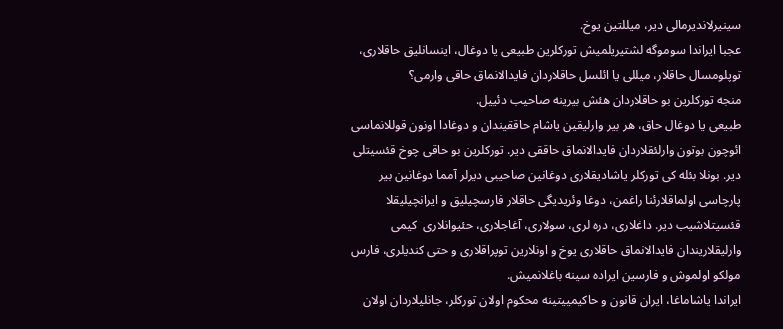سینیرلاندیرمالی دیر، میللتین یوخ.
عجبا ایراندا سوموگه لشتیریلمیش تورکلرین طبیعی یا دوغال، اینسانلیق حاقلاری، توپلومسال حاقلار، میللی یا ائلسل حاقلاردان فایدالانماق حاقی وارمی؟
منجه تورکلرین بو حاقلاردان هئش بیرینه صاحیب دئییل.
طبیعی یا دوغال حاق، هر بیر وارلیقین یاشام حاققیندان و دوغادا اونون قوللانماسی ائوچون بوتون وارلئقلاردان فایدالانماق حاققی دیر. تورکلرین بو حاقی چوخ قئسیتلی دیر. بونلا بئله کی تورکلر یاشادیقلاری دوغانین صاحیبی دیرلر آمما دوغانین بیر پارچاسی اولماقلارئنا راغمن، دوغا وئریدیگی حاقلار فارسچیلیق و ایرانچیلیقلا قئسیتلاشیب دیر. داغلاری، دره لری، سولاری، آغاجلاری، حئیوانلاری  کیمی وارلیقلاریندان فایدالانماق حاقلاری یوخ و اونلارین توپراقلاری و حتی کندیلری، فارس مولکو اولموش و فارسین ایراده سینه باغلانمیش.
ایراندا یاشاماغا، ایران قانون و حاکیمییتینه محکوم اولان تورکلر، جانلیلاردان اولان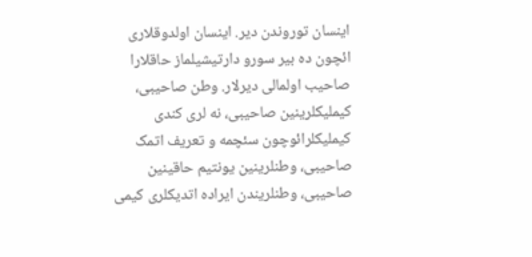اینسان توروندن دیر. اینسان اولدوقلاری ائچون ده بیر سورو دارتیشیلماز حاقلارا صاحیب اولمالی دیرلار. وطن صاحیبی، کیملیکلرینین صاحیبی، نه لری کندی کیملیکلرائوچون سئچمه و تعریف اتمک صاحیبی، وطنلرینین یونتیم حاقینین صاحیبی، وطنلریندن ایراده اتدیکلری کیمی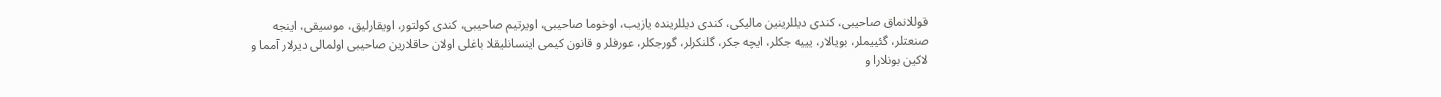قوللانماق صاحیبی، کندی دیللرینین مالیکی، کندی دیللرینده یازیب، اوخوما صاحیبی، اویرتیم صاحیبی، کندی کولتور، اویقارلیق، موسیقی، اینجه صنعتلر، گئییملر، بویالار، یییه جکلر، ایچه جکر، گلنکرلر، گورجکلر، عورفلر و قانون کیمی اینسانلیقلا باغلی اولان حاقلارین صاحیبی اولمالی دیرلار آمما و لاکین بونلارا و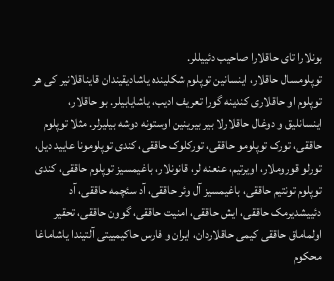بونلارا تای حاقلارا صاحیب دئییللر.
توپلومسال حاقلار، اینسانین توپلوم شکلینده یاشادیقیندان قایناقلانیر کی هر توپلوم او حاقلاری کندینه گورا تعریف ادیب، یاشایابیلر. بو حاقلار، اینسانلیق و دوغال حاقلارلا بیر بیرینین اوستونه دوشه بیلیرلر. مثلا توپلوم حاققی، تورک توپلومو حاققی، تورکلوک حاققی، کندی توپلومونا عایید دیل، تورلو قوروملار، اویرتیم، عنعنه لر، قانونلار، باغیمسیز توپلوم حاققی، کندی توپلوم تونتیم حاققی، باغیمسیز آل وئر حاققی، آد سئچمه حاققی، آد دئییشدیرمک حاققی، ایش حاققی، امنیت حاققی، گوون حاققی، تحقیر اولماماق حاققی کیمی حاقلاردان، ایران و فارس حاکیمییتی آلتیندا یاشاماغا محکوم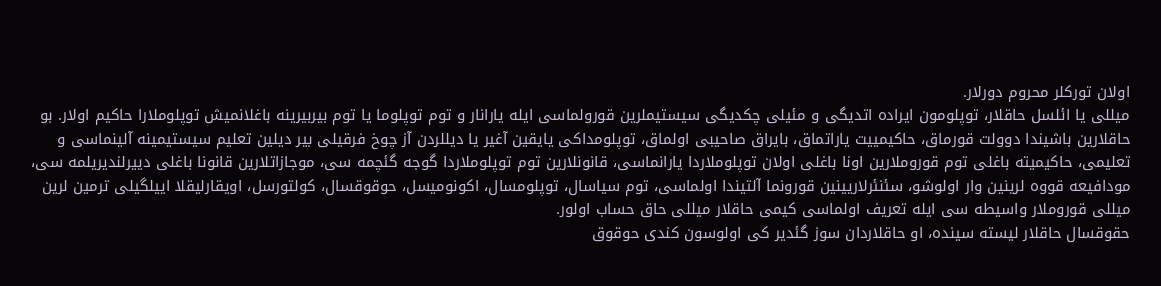اولان تورکلر محروم دورلار.
میللی یا ائلسل حاقلار، توپلومون ایراده اتدیگی و مئیلی چکدیگی سیستیملرین قورولماسی ایله یارانار و توم توپلوما یا توم بیربیرینه باغلانمیش توپلوملارا حاکیم اولار. بو حاقلارین باشیندا دوولت قورماق، حاکیمییت یاراتماق، بایراق صاحیبی اولماق، توپلومداکی یایقین آغیر یا دیللردن آز چوخ فرقیلی بیر دیلین تعلیم سیستیمینه آلینماسی و تعلیمی، حاکیمیته باغلی توم قوروملارین اونا باغلی اولان توپلوملاردا یارانماسی، قانونلارین توم توپلوملاردا گوجه گئچمه سی، موجازاتلارین قانونا باغلی دییرلندیریلمه سی، مودافیعه قووه لرینین وار اولوشو، سئنئرلاریینین قورونما آلتیندا اولماسی، توم سیاسال، توپلومسال، اکونومیسل، حوقوقسال، کولتورسل، اویقارلیقلا اییلگیلی ترمین لرین میللی قوروملار واسیطه سی ایله تعریف اولماسی کیمی حاقلار میللی حاق حساب اولور.
حقوقسال حاقلار لیسته سینده، او حاقلاردان سوز گئدیر کی اولوسون کندی حوقوق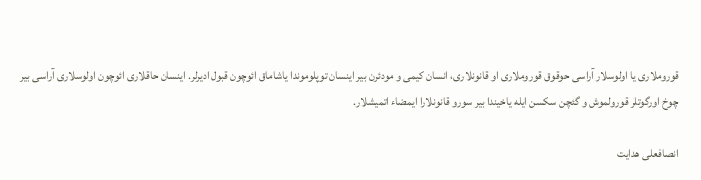قوروملاری یا اولوسلار آراسی حوقوق قوروملاری او قانونلاری، انسان کیمی و مودئرن بیر اینسان توپلوموندا یاشاماق ائوچون قبول ادیرلر. اینسان حاقلاری ائوچون اولوسلاری آراسی بیر چوخ اورگوتلر قورولموش و گئچن سکسن ایله یاخیندا بیر سورو قانونلارا ایمضاء اتمیشلار.

انصافعلی هدایت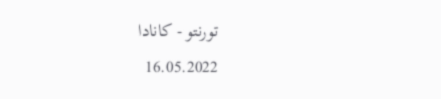تورنتو - کانادا
16.05.2022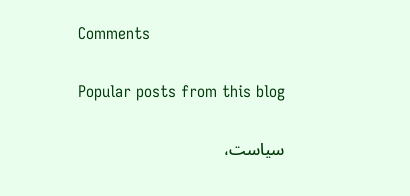Comments

Popular posts from this blog

سیاست،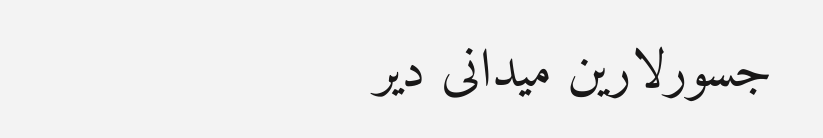جسورلارین میدانی دیر